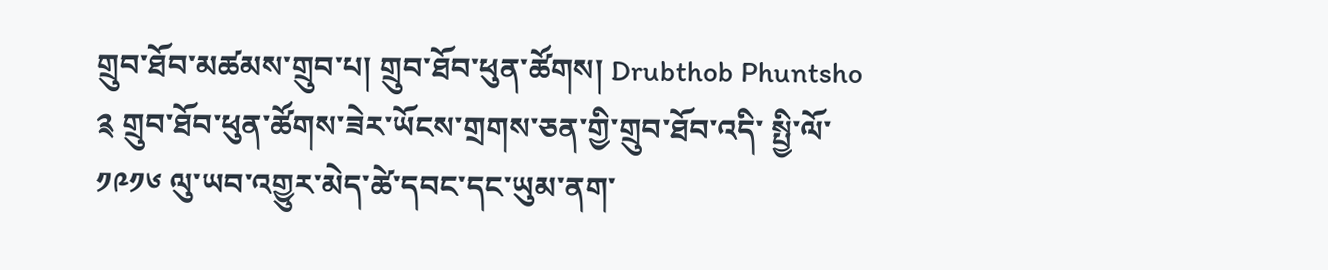གྲུབ་ཐོབ་མཚམས་གྲུབ་པ། གྲུབ་ཐོབ་ཕུན་ཚོགས། Drubthob Phuntsho
༉ གྲུབ་ཐོབ་ཕུན་ཚོགས་ཟེར་ཡོངས་གྲགས་ཅན་གྱི་གྲུབ་ཐོབ་འདི་ སྤྱི་ལོ་ ༡༩༡༦ ལུ་ཡབ་འགྱུར་མེད་ཚེ་དབང་དང་ཡུམ་ནག་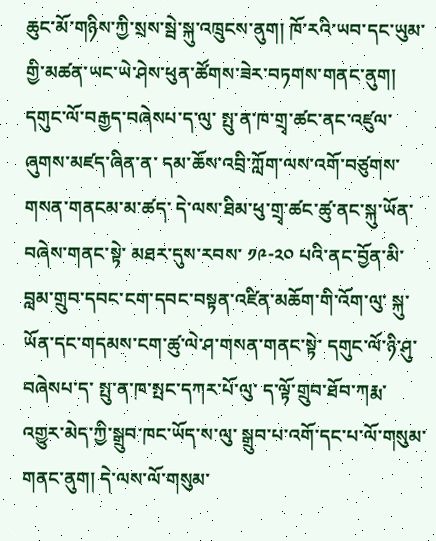ཆུང་མོ་གཉིས་ཀྱི་སྲས་སྦེ་སྐུ་འཁྲུངས་ནུག། ཁོ་རའི་ཡབ་དང་ཡུམ་གྱི་མཚན་ཡང་ཡེ་ཤེས་ཕུན་ཚོགས་ཟེར་བཏགས་གནང་ནུག། དགུང་ལོ་བརྒྱད་བཞེསཔ་ད་ལུ་ སྤུ་ན་ཁ་གྲྭ་ཚང་ནང་འཛུལ་ཞུགས་མཛད་ཞིན་ན་ དམ་ཆོས་འབྲི་ཀློག་ལས་འགོ་བཙུགས་གསན་གནངམ་མ་ཚད་ དེ་ལས་ཐིམ་ཕུ་གྲྭ་ཚང་ཚུ་ནང་སྐུ་ཡོན་བཞེས་གནང་སྟེ་ མཐར་དུས་རབས་ ༡༩-༢༠ པའི་ནང་བྱོན་མི་ བླམ་གྲུབ་དབང་ངག་དབང་བསྟན་འཛིན་མཆོག་གི་འོག་ལུ་ སྐུ་ཡོན་དང་གདམས་ངག་ཚུ་ལེ་ཤ་གསན་གནང་སྟེ་ དགུང་ལོ་ཉི་ཤུ་བཞེསཔ་ད་ སྤུ་ན་ཁ་སྤང་དཀར་པོ་ལུ་ ད་ལྟོ་གྲུབ་ཐོབ་ཀརྨ་འགྱུར་མེད་ཀྱི་སྒྲུབ་ཁང་ཡོད་ས་ལུ་ སྒྲུབ་པ་འགོ་དང་པ་ལོ་གསུམ་གནང་ནུག། དེ་ལས་ལོ་གསུམ་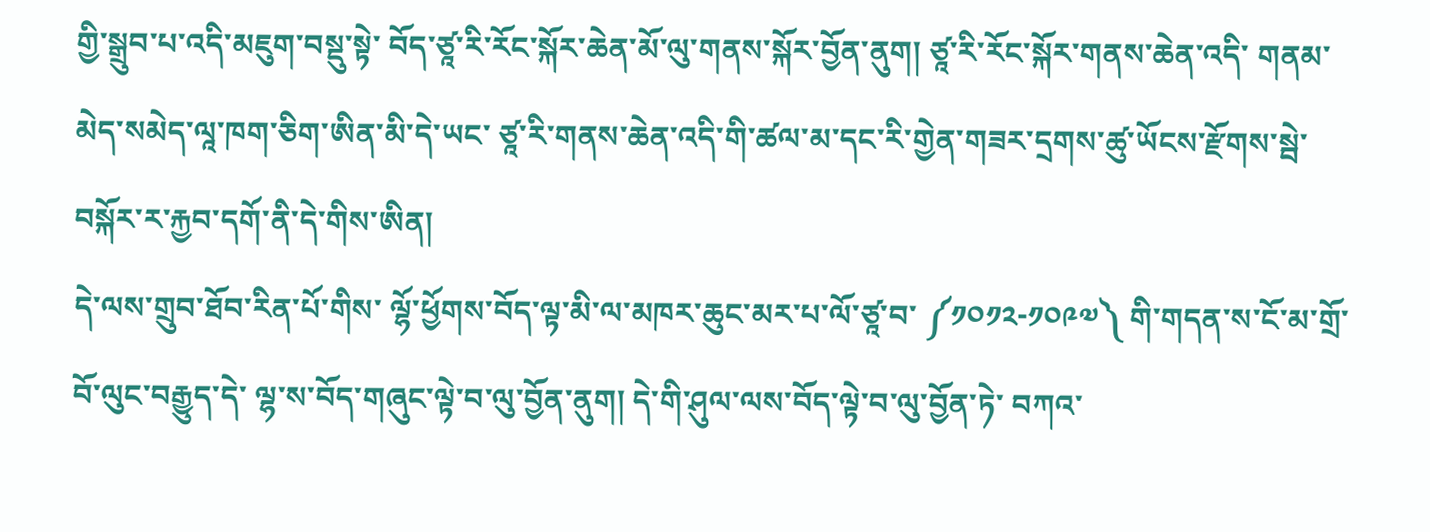གྱི་སྒྲུབ་པ་འདི་མཇུག་བསྡུ་སྟེ་ བོད་ཙཱ་རི་རོང་སྐོར་ཆེན་མོ་ལུ་གནས་སྐོར་བྱོན་ནུག། ཙཱ་རི་རོང་སྐོར་གནས་ཆེན་འདི་ གནམ་མེད་སམེད་ལཱ་ཁག་ཅིག་ཨིན་མི་དེ་ཡང་ ཙཱ་རི་གནས་ཆེན་འདི་གི་ཚལ་མ་དང་རི་གྱེན་གཟར་དྲགས་ཚུ་ཡོངས་རྫོགས་སྦེ་བསྐོར་ར་རྐྱབ་དགོ་ནི་དེ་གིས་ཨིན།
དེ་ལས་གྲུབ་ཐོབ་རིན་པོ་གིས་ ལྷོ་ཕྱོགས་བོད་ལྟ་མི་ལ་མཁར་ཆུང་མར་པ་ལོ་ཙཱ་བ་ ༼༡༠༡༢-༡༠༩༧༽ གི་གདན་ས་ངོ་མ་གྲོ་བོ་ལུང་བརྒྱུད་དེ་ ལྷ་ས་བོད་གཞུང་ལྟེ་བ་ལུ་བྱོན་ནུག། དེ་གི་ཤུལ་ལས་བོད་ལྟེ་བ་ལུ་བྱོན་ཏེ་ བཀའ་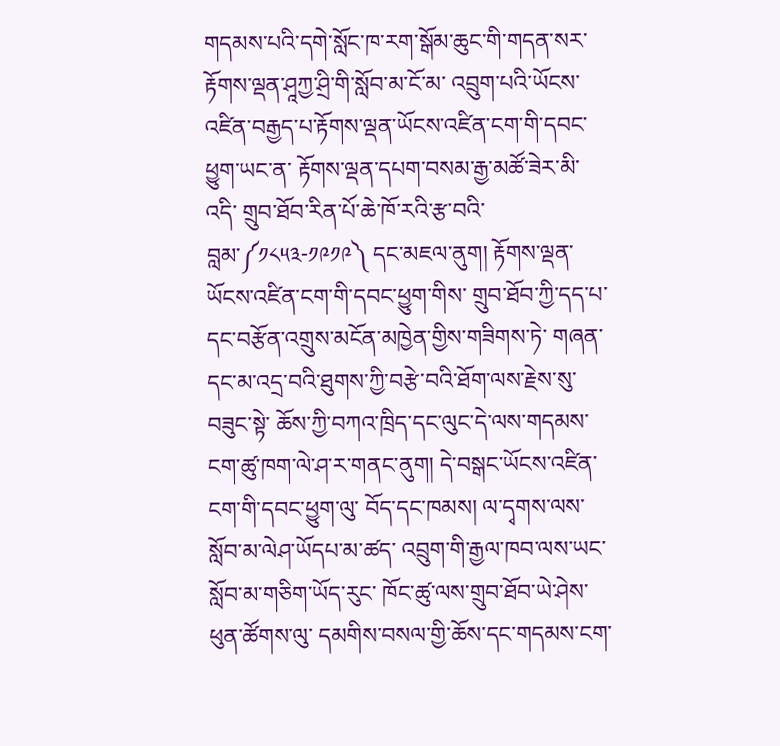གདམས་པའི་དགེ་སློང་ཁ་རག་སྒོམ་ཆུང་གི་གདན་སར་ རྟོགས་ལྡན་ཤཱཀྱ་ཤྲི་གི་སློབ་མ་ངོ་མ་ འབྲུག་པའི་ཡོངས་འཛིན་བརྒྱད་པ་རྟོགས་ལྡན་ཡོངས་འཛིན་ངག་གི་དབང་ཕྱུག་ཡང་ན་ རྟོགས་ལྡན་དཔག་བསམ་རྒྱ་མཚོ་ཟེར་མི་འདི་ གྲུབ་ཐོབ་རིན་པོ་ཆེ་ཁོ་རའི་རྩ་བའི་བླམ་༼༡༨༥༣-༡༩༡༩༽ དང་མཇལ་ནུག། རྟོགས་ལྡན་ཡོངས་འཛིན་ངག་གི་དབང་ཕྱུག་གིས་ གྲུབ་ཐོབ་ཀྱི་དད་པ་དང་བརྩོན་འགྲུས་མངོན་མཁྱེན་གྱིས་གཟིགས་ཏེ་ གཞན་དང་མ་འདྲ་བའི་ཐུགས་ཀྱི་བརྩེ་བའི་ཐོག་ལས་རྗེས་སུ་བཟུང་སྟེ་ ཆོས་ཀྱི་བཀའ་ཁྲིད་དང་ལུང་དེ་ལས་གདམས་ངག་ཚུ་ཁག་ལེ་ཤ་ར་གནང་ནུག། དེ་བསྒང་ཡོངས་འཛིན་ངག་གི་དབང་ཕྱུག་ལུ་ བོད་དང་ཁམས། ལ་དྭགས་ལས་སློབ་མ་ལེཤ་ཡོདཔ་མ་ཚད་ འབྲུག་གི་རྒྱལ་ཁབ་ལས་ཡང་སློབ་མ་གཅིག་ཡོད་རུང་ ཁོང་ཚུ་ལས་གྲུབ་ཐོབ་ཡེ་ཤེས་ཕུན་ཚོགས་ལུ་ དམགིས་བསལ་གྱི་ཆོས་དང་གདམས་ངག་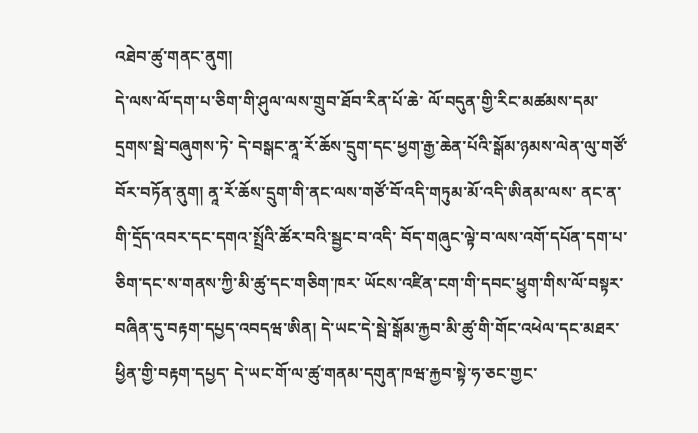འཐེབ་ཚུ་གནང་ནུག།
དེ་ལས་ལོ་དག་པ་ཅིག་གི་ཤུལ་ལས་གྲུབ་ཐོབ་རིན་པོ་ཆེ་ ལོ་བདུན་གྱི་རིང་མཚམས་དམ་དྲགས་སྦེ་བཞུགས་ཏེ་ དེ་བསྒང་ནཱ་རོ་ཆོས་དྲུག་དང་ཕྱག་རྒྱ་ཆེན་པོའི་སྒོམ་ཉམས་ལེན་ལུ་གཙོ་བོར་བཏོན་ནུག། ནཱ་རོ་ཆོས་དྲུག་གི་ནང་ལས་གཙོ་བོ་འདི་གཏུམ་མོ་འདི་ཨིནམ་ལས་ ནང་ན་གི་དྲོད་འབར་དང་དགའ་སྤྲོའི་ཚོར་བའི་སྦྱང་བ་འདི་ བོད་གཞུང་ལྟེ་བ་ལས་འགོ་དཔོན་དག་པ་ཅིག་དང་ས་གནས་ཀྱི་མི་ཚུ་དང་གཅིག་ཁར་ ཡོངས་འཛིན་ངག་གི་དབང་ཕྱུག་གིས་ལོ་བསྟར་བཞིན་དུ་བརྟག་དཔྱད་འབདཝ་ཨིན། དེ་ཡང་དེ་སྦེ་སྒོམ་རྐྱབ་མི་ཚུ་གི་གོང་འཕེལ་དང་མཐར་ཕྱིན་གྱི་བརྟག་དཔྱད་ དེ་ཡང་གོ་ལ་ཚུ་གནམ་དགུན་ཁཝ་རྐྱབ་སྟེ་ཧ་ཅང་གྱང་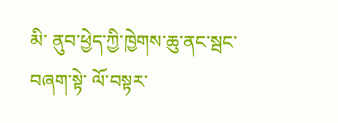མི་ ནུབ་ཕྱེད་ཀྱི་ཁྱེགས་ཆུ་ནང་སྦང་བཞག་སྟེ་ ལོ་བསྟར་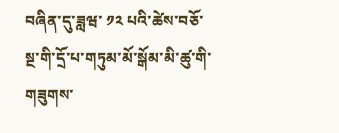བཞིན་དུ་ཟླཝ་ ༡༢ པའི་ཚེས་བཅོ་སྔ་གི་དྲོ་པ་གཏུམ་མོ་སྒོམ་མི་ཚུ་གི་གཟུགས་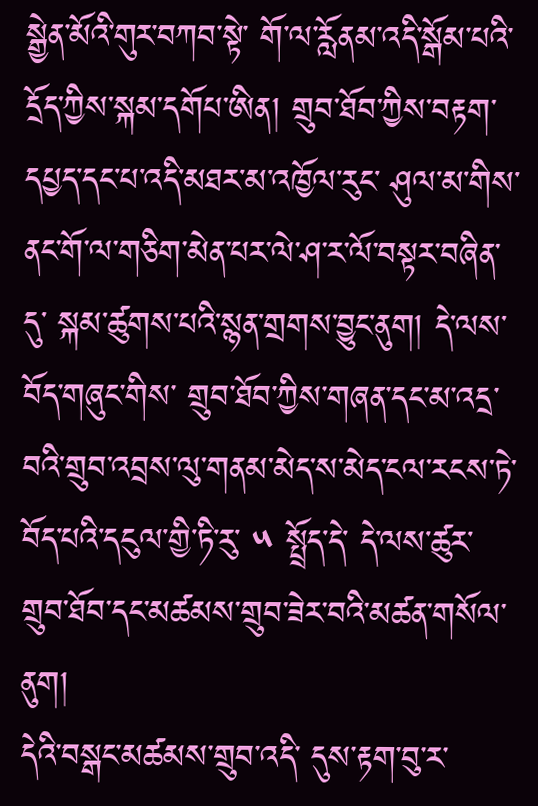སྒྱེན་མོའི་གུར་བཀབ་སྟེ་ གོ་ལ་རློནམ་འདི་སྒོམ་པའི་དྲོད་ཀྱིས་སྐམ་དགོཔ་ཨིན། གྲུབ་ཐོབ་ཀྱིས་བརྟག་དཔྱད་དང་པ་འདི་མཐར་མ་འཁྱོལ་རུང་ ཤུལ་མ་གིས་ནང་གོ་ལ་གཅིག་མེན་པར་ལེ་ཤ་ར་ལོ་བསྟར་བཞིན་དུ་ སྐམ་ཚུགས་པའི་སྙན་གྲགས་བྱུང་ནུག། དེ་ལས་བོད་གཞུང་གིས་ གྲུབ་ཐོབ་ཀྱིས་གཞན་དང་མ་འདྲ་བའི་གྲུབ་འབྲས་ལུ་གནམ་མེད་ས་མེད་ངལ་རངས་ཏེ་ བོད་པའི་དངུལ་གྱི་ཏི་རུ་ ༥ སྤྲོད་དེ་ དེ་ལས་ཚུར་གྲུབ་ཐོབ་དང་མཚམས་གྲུབ་ཟེར་བའི་མཚན་གསོལ་ནུག།
དེའི་བསྒང་མཚམས་གྲུབ་འདི་ དུས་རྟག་བུ་ར་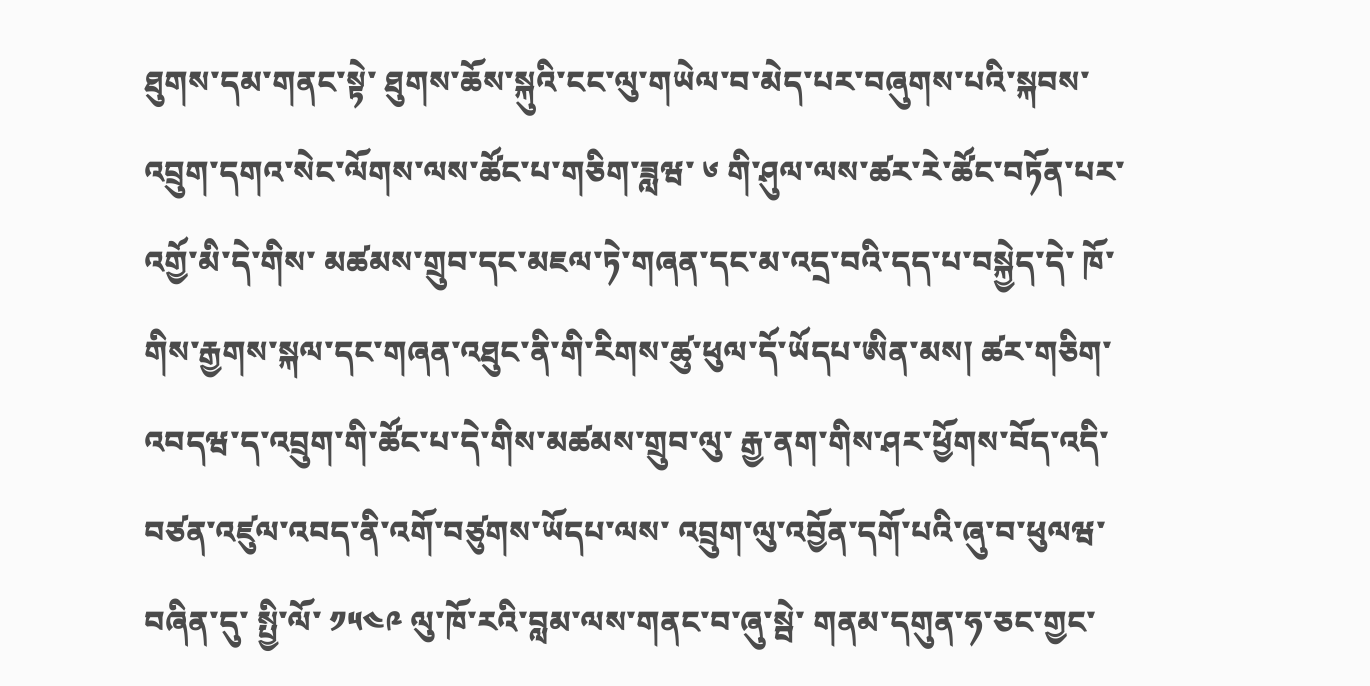ཐུགས་དམ་གནང་སྟེ་ ཐུགས་ཆོས་སྐུའི་ངང་ལུ་གཡེལ་བ་མེད་པར་བཞུགས་པའི་སྐབས་ འབྲུག་དགའ་སེང་ལོགས་ལས་ཚོང་པ་གཅིག་ཟླཝ་ ༦ གི་ཤུལ་ལས་ཚར་རེ་ཚོང་བཏོན་པར་འགྱོ་མི་དེ་གིས་ མཚམས་གྲུབ་དང་མཇལ་ཏེ་གཞན་དང་མ་འདྲ་བའི་དད་པ་བསྐྱེད་དེ་ ཁོ་གིས་རྒྱགས་སྐལ་དང་གཞན་འཐུང་ནི་གི་རིགས་ཚུ་ཕུལ་དོ་ཡོདཔ་ཨིན་མས། ཚར་གཅིག་འབདཝ་ད་འབྲུག་གི་ཚོང་པ་དེ་གིས་མཚམས་གྲུབ་ལུ་ རྒྱ་ནག་གིས་ཤར་ཕྱོགས་བོད་འདི་བཙན་འཛུལ་འབད་ནི་འགོ་བཙུགས་ཡོདཔ་ལས་ འབྲུག་ལུ་འབྱོན་དགོ་པའི་ཞུ་བ་ཕུལཝ་བཞིན་དུ་ སྤྱི་ལོ་ ༡༥༤༩ ལུ་ཁོ་རའི་བླམ་ལས་གནང་བ་ཞུ་སྦེ་ གནམ་དགུན་ཧ་ཅང་གྱང་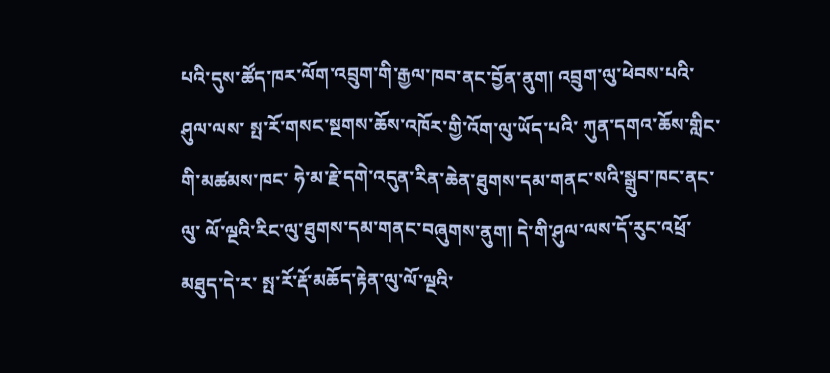པའི་དུས་ཚོད་ཁར་ལོག་འབྲུག་གི་རྒྱལ་ཁབ་ནང་བྱོན་ནུག། འབྲུག་ལུ་ཕེབས་པའི་ཤུལ་ལས་ སྤ་རོ་གསང་སྔགས་ཆོས་འཁོར་གྱི་འོག་ལུ་ཡོད་པའི་ ཀུན་དགའ་ཆོས་གླིང་གི་མཚམས་ཁང་ ཧེ་མ་རྗེ་དགེ་འདུན་རིན་ཆེན་ཐུགས་དམ་གནང་སའི་སྒྲུབ་ཁང་ནང་ལུ་ ལོ་ལྔའི་རིང་ལུ་ཐུགས་དམ་གནང་བཞུགས་ནུག། དེ་གི་ཤུལ་ལས་དོ་རུང་འཕྲོ་མཐུད་དེ་ར་ སྤ་རོ་རྡོ་མཆོད་རྟེན་ལུ་ལོ་ལྔའི་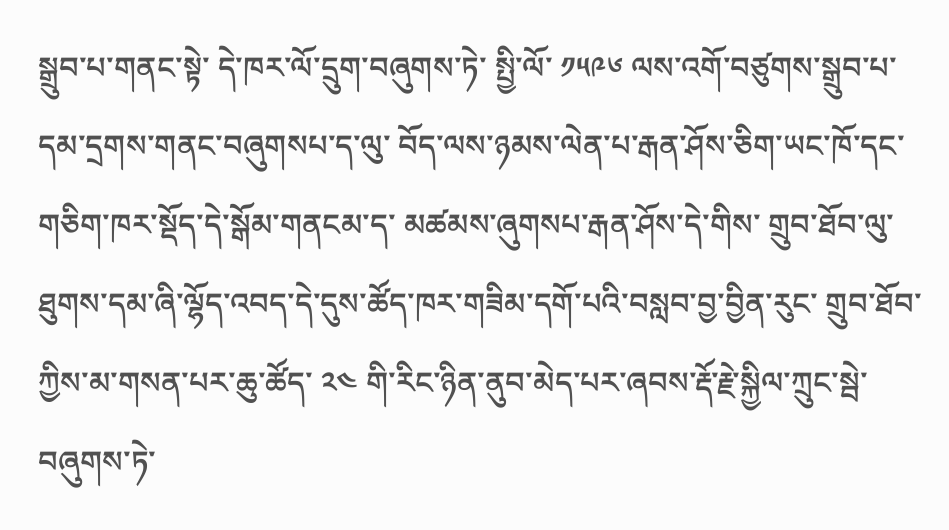སྒྲུབ་པ་གནང་སྟེ་ དེ་ཁར་ལོ་དྲུག་བཞུགས་ཏེ་ སྤྱི་ལོ་ ༡༥༩༦ ལས་འགོ་བཙུགས་སྒྲུབ་པ་དམ་དྲགས་གནང་བཞུགསཔ་ད་ལུ་ བོད་ལས་ཉམས་ལེན་པ་རྒན་ཤོས་ཅིག་ཡང་ཁོ་དང་གཅིག་ཁར་སྡོད་དེ་སྒོམ་གནངམ་ད་ མཚམས་ཞུགསཔ་རྒན་ཤོས་དེ་གིས་ གྲུབ་ཐོབ་ལུ་ཐུགས་དམ་ཞི་ལྷོད་འབད་དེ་དུས་ཚོད་ཁར་གཟིམ་དགོ་པའི་བསླབ་བྱ་བྱིན་རུང་ གྲུབ་ཐོབ་ཀྱིས་མ་གསན་པར་ཆུ་ཚོད་ ༢༤ གི་རིང་ཉིན་ནུབ་མེད་པར་ཞབས་རྡོ་རྗེ་སྐྱིལ་ཀྲུང་སྦེ་བཞུགས་ཏེ་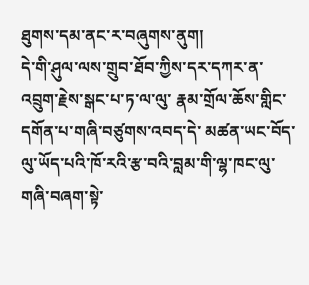ཐུགས་དམ་ནང་ར་བཞུགས་ནུག།
དེ་གི་ཤུལ་ལས་གྲུབ་ཐོབ་ཀྱིས་དར་དཀར་ན་འབྲུག་རྗེས་སྒང་པ་ཏ་ལ་ལུ་ རྣམ་གྲོལ་ཆོས་གླིང་དགོན་པ་གཞི་བཙུགས་འབད་དེ་ མཚན་ཡང་བོད་ལུ་ཡོད་པའི་ཁོ་རའི་རྩ་བའི་བླམ་གི་ལྷ་ཁང་ལུ་གཞི་བཞག་སྟེ་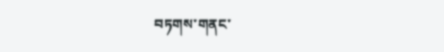བཏགས་གནང་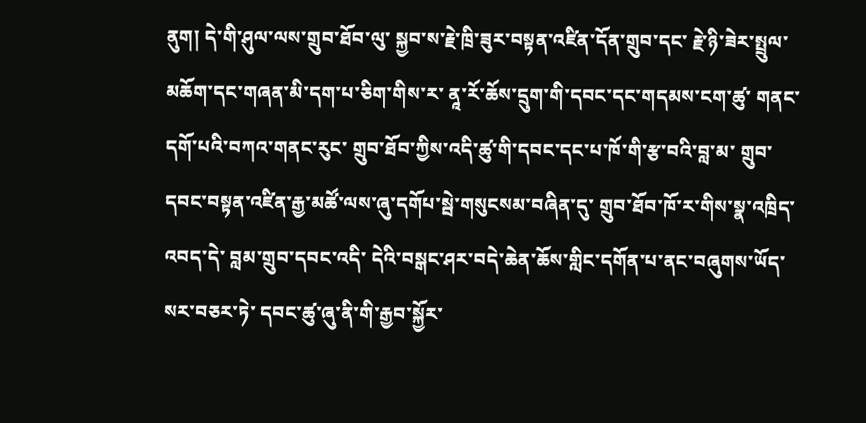ནུག། དེ་གི་ཤུལ་ལས་གྲུབ་ཐོབ་ལུ་ སྐྱབ་ས་རྗེ་ཁྲི་ཟུར་བསྟན་འཛིན་དོན་གྲུབ་དང་ རྗེ་ཉི་ཟེར་སྤྲུལ་མཆོག་དང་གཞན་མི་དག་པ་ཅིག་གིས་ར་ ནཱ་རོ་ཆོས་དྲུག་གི་དབང་དང་གདམས་ངག་ཚུ་ གནང་དགོ་པའི་བཀའ་གནང་རུང་ གྲུབ་ཐོབ་ཀྱིས་འདི་ཚུ་གི་དབང་དང་པ་ཁོ་གི་རྩ་བའི་བླ་མ་ གྲུབ་དབང་བསྟན་འཛིན་རྒྱ་མཚོ་ལས་ཞུ་དགོཔ་སྦེ་གསུངསམ་བཞིན་དུ་ གྲུབ་ཐོབ་ཁོ་ར་གིས་སྣ་འཁྲིད་འབད་དེ་ བླམ་གྲུབ་དབང་འདི་ དེའི་བསྒང་ཤར་བདེ་ཆེན་ཆོས་གླིང་དགོན་པ་ནང་བཞུགས་ཡོད་སར་བཅར་ཏེ་ དབང་ཚུ་ཞུ་ནི་གི་རྒྱབ་སྐྱོར་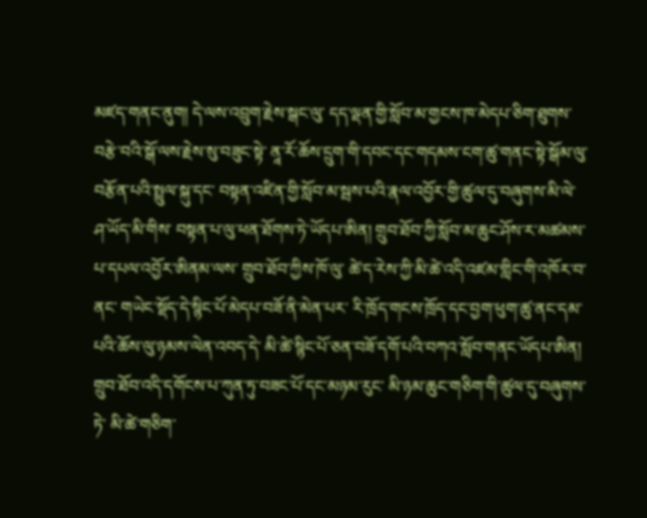མཛད་གནང་ནུག། དེ་ལས་འབྲུག་རྗེས་སྒང་ལུ་ དད་ལྡན་གྱི་སློབ་མ་གྱངས་ཁ་མེདཔ་ཅིག་ཐུགས་བརྩེ་བའི་སྒོ་ལས་རྗེས་སུ་བཟུང་སྟེ་ ནཱ་རོ་ཆོས་དྲུག་གི་དབང་དང་གདམས་ངག་ཚུ་གནང་སྟེ་སྒོམ་ལུ་བརྩོན་པའི་སྤྲུལ་སྐུ་དང་ བསྟན་འཛིན་གྱི་སློབ་མ་སྦས་པའི་རྣལ་འབྱོར་གྱི་ཚུལ་དུ་བཞུགས་མི་ལེ་ཤ་ཡོད་མི་གིས་ བསྟན་པ་ལུ་ཕན་ཐོགས་ཏེ་ཡོདཔ་ཨིན། གྲུབ་ཐོབ་ཀྱི་སློབ་མ་ཆུང་ཤོས་ར་མཚམས་པ་དཔལ་འབྱོར་ཨིནམ་ལས་ གྲུབ་ཐོབ་ཀྱིས་ཁོ་ལུ་ ཚེ་ད་རེས་ཀྱི་མི་ཚེ་འདི་འཛམ་གླིང་གི་འཁོར་བ་ནང་ གཡེང་སྡོད་དེ་སྙིང་པོ་མེདཔ་བཟོ་ནི་མེན་པར་ རི་ཁྲོད་གངས་ཁྲོད་དང་བྱག་ཕུག་ཚུ་ནང་དམ་པའི་ཆོས་ལུ་ཉམས་ལེན་འབད་དེ་ མི་ཚེ་སྙིང་པོ་ཅན་བཟོ་དགོ་པའི་བཀའ་སློབ་གནང་ཡོདཔ་ཨིན། གྲུབ་ཐོབ་འདི་དགོངས་པ་ཀུན་ཏུ་བཟང་པོ་དང་མཉམ་རུང་ མི་ཉམ་ཆུང་གཅིག་གི་ཚུལ་དུ་བཞུགས་ཏེ་ མི་ཚེ་གཅིག་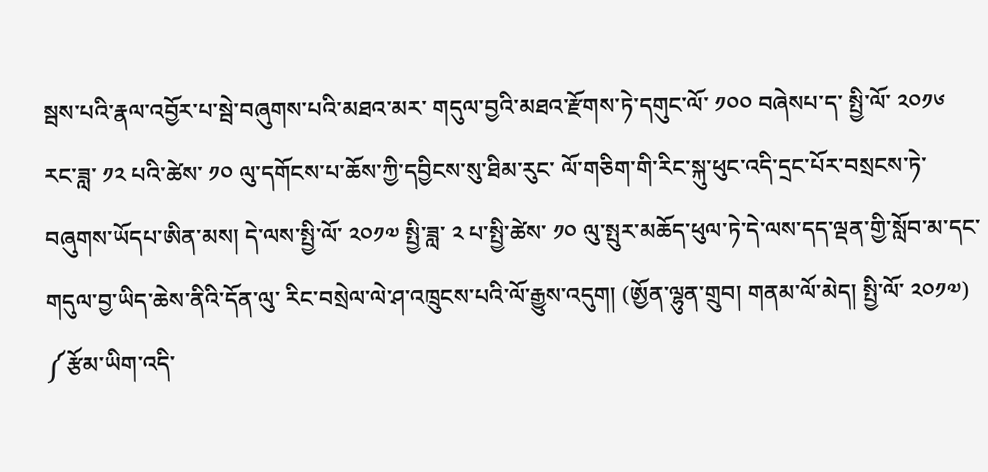སྦས་པའི་རྣལ་འབྱོར་པ་སྦེ་བཞུགས་པའི་མཐའ་མར་ གདུལ་བྱའི་མཐའ་རྫོགས་ཏེ་དགུང་ལོ་ ༡༠༠ བཞེསཔ་ད་ སྤྱི་ལོ་ ༢༠༡༦ རང་ཟླ་ ༡༢ པའི་ཚེས་ ༡༠ ལུ་དགོངས་པ་ཆོས་ཀྱི་དབྱིངས་སུ་ཐིམ་རུང་ ལོ་གཅིག་གི་རིང་སྐུ་ཕུང་འདི་དྲང་པོར་བསྲངས་ཏེ་བཞུགས་ཡོདཔ་ཨིན་མས། དེ་ལས་སྤྱི་ལོ་ ༢༠༡༧ སྤྱི་ཟླ་ ༢ པ་སྤྱི་ཚེས་ ༡༠ ལུ་སྤུར་མཆོད་ཕུལ་ཏེ་དེ་ལས་དད་ལྡན་གྱི་སློབ་མ་དང་གདུལ་བྱ་ཡིད་ཆེས་ནིའི་དོན་ལུ་ རིང་བསྲེལ་ལེ་ཤ་འཁྲུངས་པའི་ལོ་རྒྱུས་འདུག། (ཨྱོན་ལྷུན་གྲུབ། གནམ་ལོ་མེད། སྤྱི་ལོ་ ༢༠༡༧)
༼རྩོམ་ཡིག་འདི་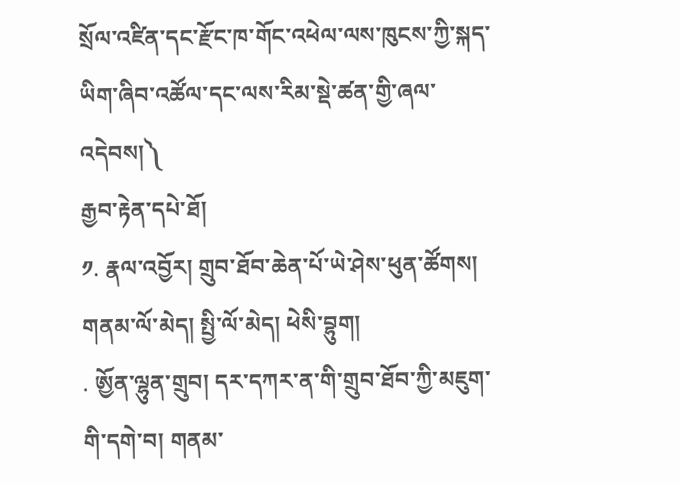སྲོལ་འཛིན་དང་རྫོང་ཁ་གོང་འཕེལ་ལས་ཁུངས་ཀྱི་སྐད་ཡིག་ཞིབ་འཚོལ་དང་ལས་རིམ་སྡེ་ཚན་གྱི་ཞལ་འདེབས།༽
རྒྱབ་རྟེན་དཔེ་ཐོ།
༡. རྣལ་འབྱོར། གྲུབ་ཐོབ་ཆེན་པོ་ཡེ་ཤེས་ཕུན་ཚོགས། གནམ་ལོ་མེད། སྤྱི་ལོ་མེད། ཕེསི་བྷུག།
. ཨྱོན་ལྷུན་གྲུབ། དར་དཀར་ན་གི་གྲུབ་ཐོབ་ཀྱི་མཇུག་གི་དགེ་བ། གནམ་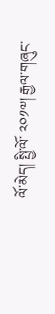ལོ་མེད། སྤྱི་ལོ་ ༢༠༡༧། རྒྱལ་གཞུང་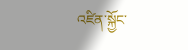འཛིན་སྐྱོང་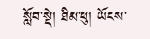སློབ་སྡེ། ཐིམ་ཕུ། ཡོངས་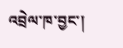འབྲེལ་ཁ་བྱང་།